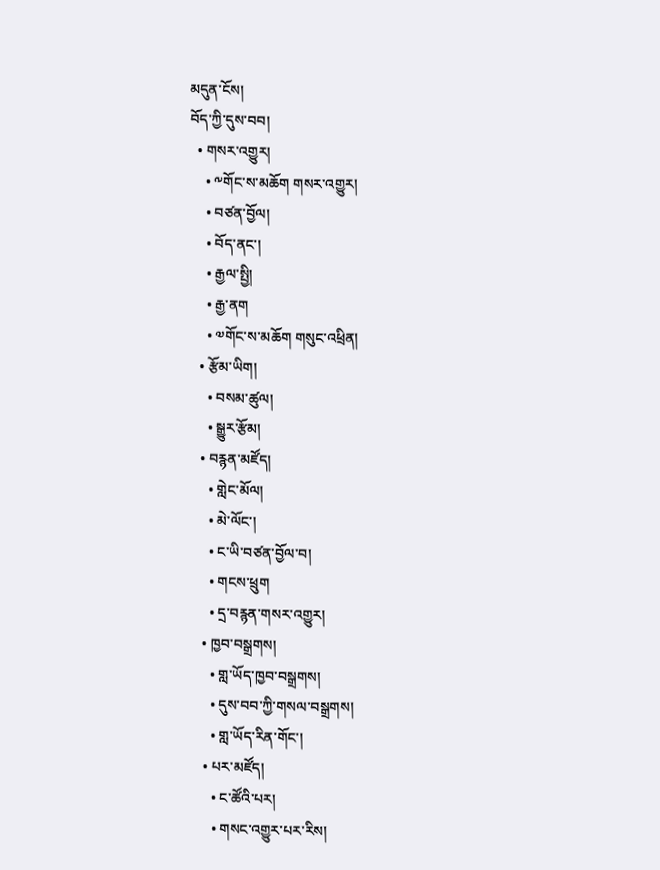མདུན་ངོས།
བོད་ཀྱི་དུས་བབ།
  • གསར་འགྱུར།
    • ༸གོང་ས་མཆོག གསར་འགྱུར།
    • བཙན་བྱོལ།
    • བོད་ནང་།
    • རྒྱལ་སྤྱི།
    • རྒྱ་ནག
    • ༧གོང་ས་མཆོག གསུང་འཕྲིན།
  • རྩོམ་ཡིག།
    • བསམ་ཚུལ།
    • སྒྱུར་རྩོམ།
  • བརྙན་མཛོད།
    • གླེང་མོལ།
    • མེ་ལོང་།
    • ང་ཡི་བཙན་བྱོལ་བ།
    • གངས་ཕྲུག
    • དྲ་བརྙན་གསར་འགྱུར།
  • ཁྱབ་བསྒྲགས།
    • གླ་ཡོད་ཁྱབ་བསྒྲགས།
    • དུས་བབ་ཀྱི་གསལ་བསྒྲགས།
    • གླ་ཡོད་རིན་གོང་།
  • པར་མཛོད།
    • ང་ཚོའི་པར།
    • གསང་འགྱུར་པར་རིས།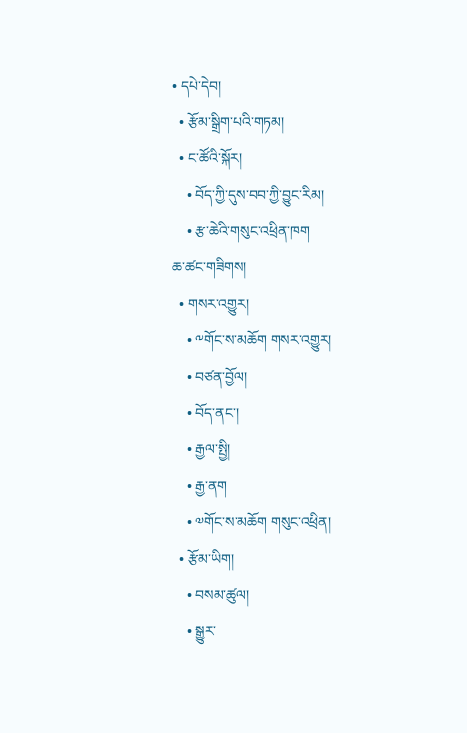• དཔེ་དེབ།
  • རྩོམ་སྒྲིག་པའི་གཏམ།
  • ང་ཚོའི་སྐོར།
    • བོད་ཀྱི་དུས་བབ་ཀྱི་བྱུང་རིམ།
    • རྩ་ཆེའི་གསུང་འཕྲིན་ཁག
ཆ་ཚང་གཟིགས།
  • གསར་འགྱུར།
    • ༸གོང་ས་མཆོག གསར་འགྱུར།
    • བཙན་བྱོལ།
    • བོད་ནང་།
    • རྒྱལ་སྤྱི།
    • རྒྱ་ནག
    • ༧གོང་ས་མཆོག གསུང་འཕྲིན།
  • རྩོམ་ཡིག།
    • བསམ་ཚུལ།
    • སྒྱུར་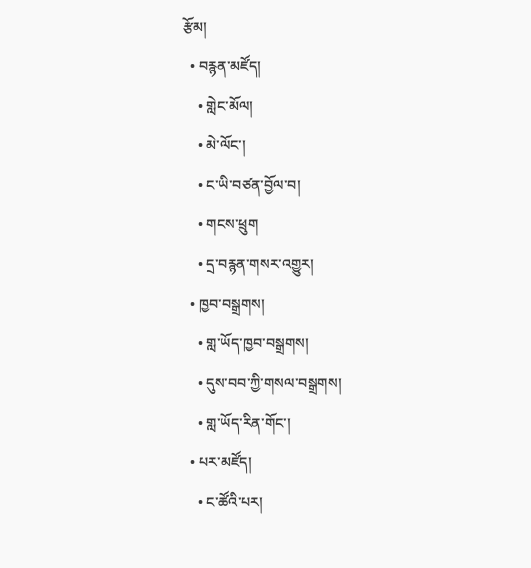རྩོམ།
  • བརྙན་མཛོད།
    • གླེང་མོལ།
    • མེ་ལོང་།
    • ང་ཡི་བཙན་བྱོལ་བ།
    • གངས་ཕྲུག
    • དྲ་བརྙན་གསར་འགྱུར།
  • ཁྱབ་བསྒྲགས།
    • གླ་ཡོད་ཁྱབ་བསྒྲགས།
    • དུས་བབ་ཀྱི་གསལ་བསྒྲགས།
    • གླ་ཡོད་རིན་གོང་།
  • པར་མཛོད།
    • ང་ཚོའི་པར།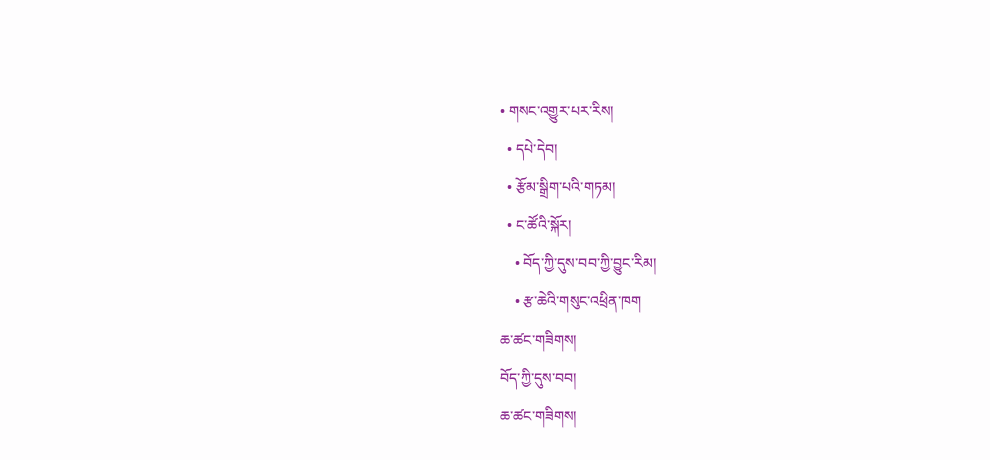• གསང་འགྱུར་པར་རིས།
  • དཔེ་དེབ།
  • རྩོམ་སྒྲིག་པའི་གཏམ།
  • ང་ཚོའི་སྐོར།
    • བོད་ཀྱི་དུས་བབ་ཀྱི་བྱུང་རིམ།
    • རྩ་ཆེའི་གསུང་འཕྲིན་ཁག
ཆ་ཚང་གཟིགས།
བོད་ཀྱི་དུས་བབ།
ཆ་ཚང་གཟིགས།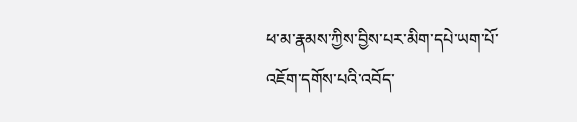ཕ་མ་རྣམས་ཀྱིས་བྱིས་པར་མིག་དཔེ་ཡག་པོ་འཇོག་དགོས་པའི་འབོད་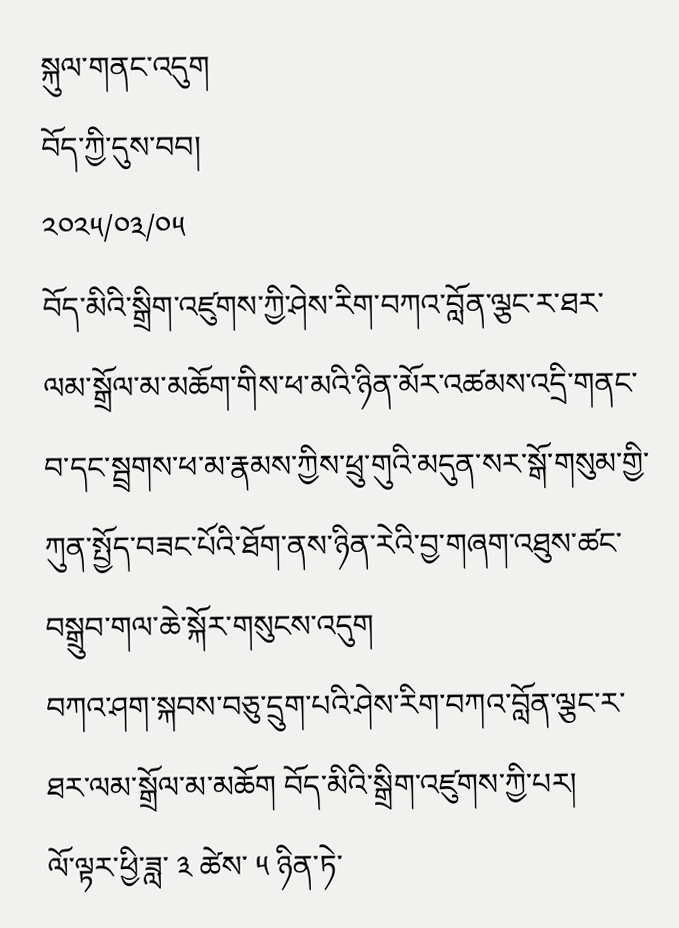སྐུལ་གནང་འདུག
བོད་ཀྱི་དུས་བབ།
༢༠༢༥/༠༣/༠༥
བོད་མིའི་སྒྲིག་འཛུགས་ཀྱི་ཤེས་རིག་བཀའ་བློན་ལྕང་ར་ཐར་ལམ་སྒྲོལ་མ་མཆོག་གིས་ཕ་མའི་ཉིན་མོར་འཚམས་འདྲི་གནང་བ་དང་སྦྲགས་ཕ་མ་རྣམས་ཀྱིས་ཕྲུ་གུའི་མདུན་སར་སྒོ་གསུམ་གྱི་ཀུན་སྤྱོད་བཟང་པོའི་ཐོག་ནས་ཉིན་རེའི་བྱ་གཞག་འཐུས་ཚང་བསྒྲུབ་གལ་ཆེ་སྐོར་གསུངས་འདུག
བཀའ་ཤག་སྐབས་བཅུ་དྲུག་པའི་ཤེས་རིག་བཀའ་བློན་ལྕང་ར་ཐར་ལམ་སྒྲོལ་མ་མཆོག བོད་མིའི་སྒྲིག་འཛུགས་ཀྱི་པར།
ལོ་ལྟར་ཕྱི་ཟླ་ ༣ ཚེས་ ༥ ཉིན་ཏེ་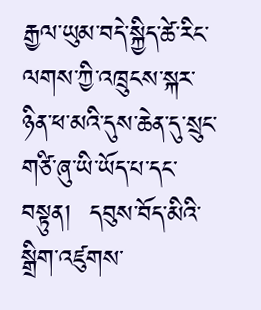རྒྱལ་ཡུམ་བདེ་སྐྱིད་ཚེ་རིང་ལགས་ཀྱི་འཁྲུངས་སྐར་ཉིན་ཕ་མའི་དུས་ཆེན་དུ་སྲུང་གཙི་ཞུ་ཡི་ཡོད་པ་དང་བསྟུན།  དབུས་བོད་མིའི་སྒྲིག་འཛུགས་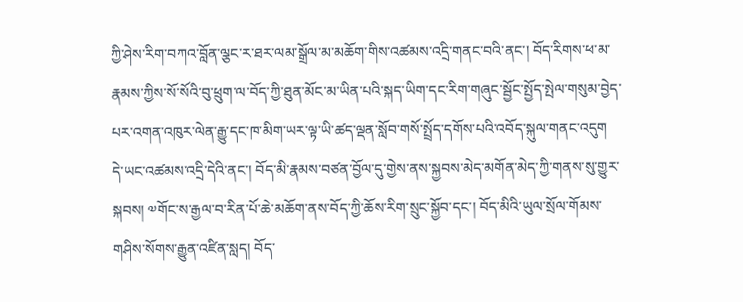ཀྱི་ཤེས་རིག་བཀའ་བློན་ལྕང་ར་ཐར་ལམ་སྒྲོལ་མ་མཆོག་གིས་འཚམས་འདྲི་གནང་བའི་ནང་། བོད་རིགས་ཕ་མ་རྣམས་ཀྱིས་སོ་སོའི་བུ་ཕྲུག་ལ་བོད་ཀྱི་ཐུན་མོང་མ་ཡིན་པའི་སྐད་ཡིག་དང་རིག་གཞུང་སྦྱོང་སྤྱོད་སྤེལ་གསུམ་བྱེད་པར་འགན་འཁུར་ལེན་རྒྱུ་དང་ཁ་མིག་ཡར་ལྟ་ཡི་ཚད་ལྡན་སློབ་གསོ་སྤྲོད་དགོས་པའི་འབོད་སྐུལ་གནང་འདུག
དེ་ཡང་འཚམས་འདྲི་དེའི་ནང་། བོད་མི་རྣམས་བཙན་བྱོལ་དུ་གྱེས་ནས་སྐྱབས་མེད་མགོན་མེད་ཀྱི་གནས་སུ་གྱུར་སྐབས། ༧གོང་ས་རྒྱལ་བ་རིན་པོ་ཆེ་མཆོག་ནས་བོད་ཀྱི་ཆོས་རིག་སྲུང་སྐྱོབ་དང་། བོད་མིའི་ཡུལ་སྲོལ་གོམས་གཤིས་སོགས་རྒྱུན་འཛིན་སླད། བོད་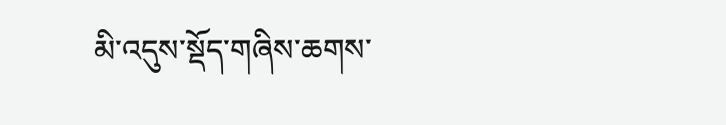མི་འདུས་སྡོད་གཞིས་ཆགས་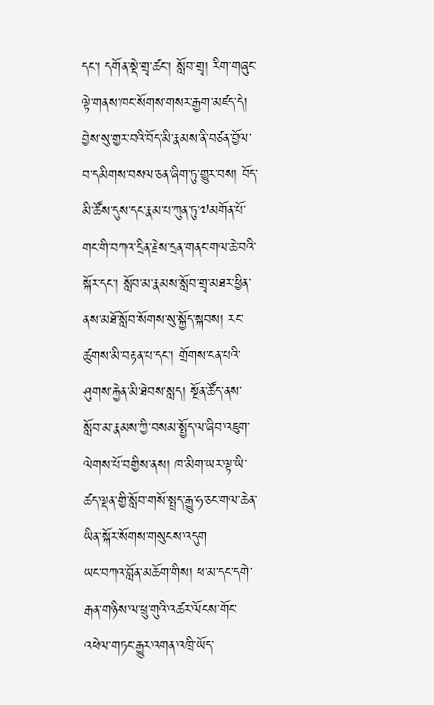དང་། དགོན་སྡེ་གྲྭ་ཚང་། སློབ་གྲྭ། རིག་གཞུང་ལྟེ་གནས་ཁང་སོགས་གསར་རྒྱག་མཛད་དེ། བྱེས་སུ་གྱར་བའི་བོད་མི་རྣམས་ནི་བཙན་བྱོལ་བ་དམིགས་བསལ་ཅན་ཞིག་ཏུ་གྱུར་བས། བོད་མི་ཚོས་དུས་དང་རྣམ་པ་ཀུན་ཏུ་༧མགོན་པོ་གང་གི་བཀའ་དྲིན་རྗེས་དྲན་གནང་གལ་ཆེ་བའི་སྐོར་དང་། སློབ་མ་རྣམས་སློབ་གྲྭ་མཐར་ཕྱིན་ནས་མཐོ་སློབ་སོགས་སུ་སྐྱོད་སྐབས། རང་ཚུགས་མི་བརྟན་པ་དང་། གྲོགས་ངན་པའི་ཤུགས་རྐྱེན་མི་ཐེབས་སླད། སྔོན་ཚོད་ནས་སློབ་མ་རྣམས་ཀྱི་བསམ་སྤྱོད་ལ་ཞིབ་འཇུག་ལེགས་པོ་བགྱིས་ནས། ཁ་མིག་ཡར་ལྟ་ཡི་ཚད་ལྡན་གྱི་སློབ་གསོ་སྤྲད་རྒྱུ་ཧ་ཅང་གལ་ཆེན་ཡིན་སྐོར་སོགས་གསུངས་འདུག
ཡང་བཀའ་བློན་མཆོག་གིས། ཕ་མ་དང་དགེ་རྒན་གཉིས་ལ་ཕྲུ་གུའི་འཚར་ལོངས་གོང་འཕེལ་གཏང་རྒྱུར་འགན་འཁྲི་ཡོད་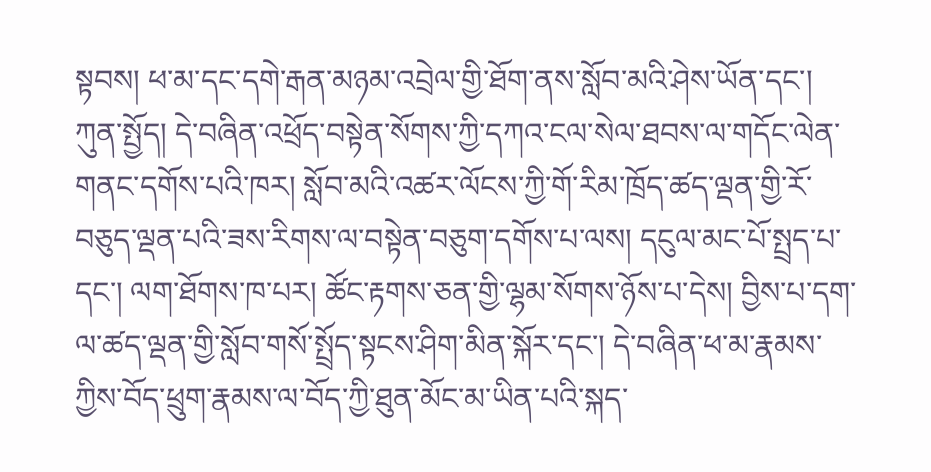སྟབས། ཕ་མ་དང་དགེ་རྒན་མཉམ་འབྲེལ་གྱི་ཐོག་ནས་སློབ་མའི་ཤེས་ཡོན་དང་། ཀུན་སྤྱོད། དེ་བཞིན་འཕྲོད་བསྟེན་སོགས་ཀྱི་དཀའ་ངལ་སེལ་ཐབས་ལ་གདོང་ལེན་གནང་དགོས་པའི་ཁར། སློབ་མའི་འཚར་ལོངས་ཀྱི་གོ་རིམ་ཁྲོད་ཚད་ལྡན་གྱི་རོ་བཅུད་ལྡན་པའི་ཟས་རིགས་ལ་བསྟེན་བཅུག་དགོས་པ་ལས། དངུལ་མང་པོ་སྤྲད་པ་དང་། ལག་ཐོགས་ཁ་པར། ཚོང་རྟགས་ཅན་གྱི་ལྷམ་སོགས་ཉོས་པ་དེས། བྱིས་པ་དག་ལ་ཚད་ལྡན་གྱི་སློབ་གསོ་སྤྲོད་སྟངས་ཤིག་མིན་སྐོར་དང་། དེ་བཞིན་ཕ་མ་རྣམས་ཀྱིས་བོད་ཕྲུག་རྣམས་ལ་བོད་ཀྱི་ཐུན་མོང་མ་ཡིན་པའི་སྐད་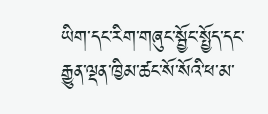ཡིག་དང་རིག་གཞུང་སྦྱོང་སྤྱོད་དང་རྒྱུན་ལྡན་ཁྱིམ་ཚང་སོ་སོའི་ཕ་མ་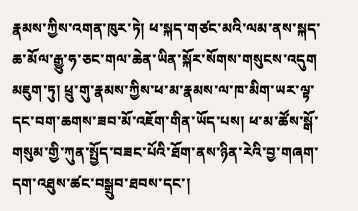རྣམས་ཀྱིས་འགན་ཁུར་ཏེ། ཕ་སྐད་གཙང་མའི་ལམ་ནས་སྐད་ཆ་མོལ་རྒྱུ་ཧ་ཅང་གལ་ཆེན་ཡིན་སྐོར་སོགས་གསུངས་འདུག
མཇུག་ཏུ། ཕྲུ་གུ་རྣམས་ཀྱིས་ཕ་མ་རྣམས་ལ་ཁ་མིག་ཡར་ལྟ་དང་བག་ཆགས་ཟབ་མོ་འཇོག་གིན་ཡོད་པས། ཕ་མ་ཚོས་སྒོ་གསུམ་གྱི་ཀུན་སྤྱོད་བཟང་པོའི་ཐོག་ནས་ཉིན་རེའི་བྱ་གཞག་དག་འཐུས་ཚང་བསྒྲུབ་ཐབས་དང་།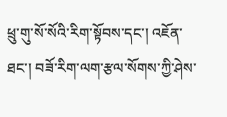ཕྲུ་གུ་སོ་སོའི་རིག་སྟོབས་དང་། འཇོན་ཐང་། བཟོ་རིག་ལག་རྩལ་སོགས་ཀྱི་ཤེས་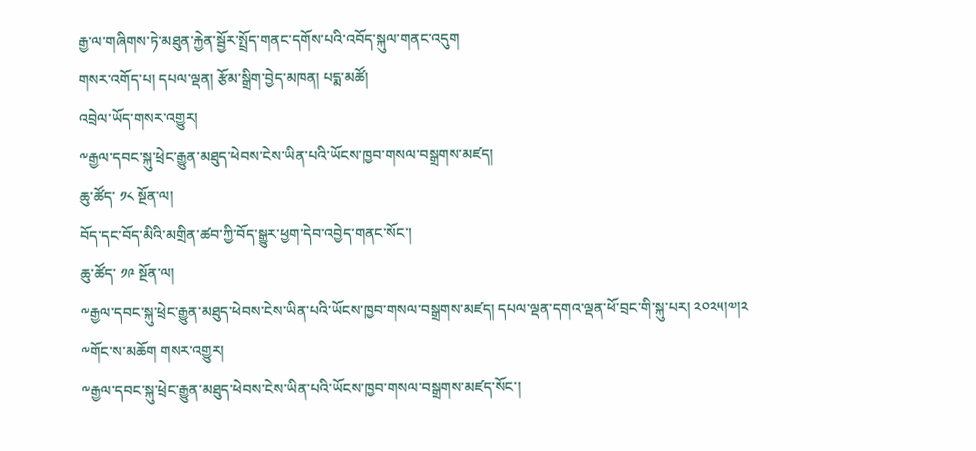རྒྱ་ལ་གཞིགས་ཏེ་མཐུན་རྐྱེན་སྦྱོར་སྤྲོད་གནང་དགོས་པའི་འབོད་སྐུལ་གནང་འདུག
གསར་འགོད་པ། དཔལ་ལྡན། རྩོམ་སྒྲིག་བྱེད་མཁན། པདྨ་མཚོ།
འབྲེལ་ཡོད་གསར་འགྱུར།
༸རྒྱལ་དབང་སྐུ་ཕྲེང་རྒྱུན་མཐུད་ཕེབས་ངེས་ཡིན་པའི་ཡོངས་ཁྱབ་གསལ་བསྒྲགས་མཛད།
ཆུ་ཚོད་ ༡༨ སྔོན་ལ།
བོད་དང་བོད་མིའི་མགྲིན་ཚབ་ཀྱི་བོད་སྒྱུར་ཕྱག་དེབ་འབྱེད་གནང་སོང་།
ཆུ་ཚོད་ ༡༩ སྔོན་ལ།
༸རྒྱལ་དབང་སྐུ་ཕྲེང་རྒྱུན་མཐུད་ཕེབས་ངེས་ཡིན་པའི་ཡོངས་ཁྱབ་གསལ་བསྒྲགས་མཛད། དཔལ་ལྡན་དགའ་ལྡན་ཕོ་བྲང་གི་སྐུ་པར། ༢༠༢༥།༧།༢
༸གོང་ས་མཆོག གསར་འགྱུར།
༸རྒྱལ་དབང་སྐུ་ཕྲེང་རྒྱུན་མཐུད་ཕེབས་ངེས་ཡིན་པའི་ཡོངས་ཁྱབ་གསལ་བསྒྲགས་མཛད་སོང་།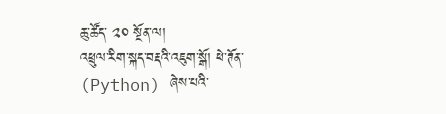ཆུ་ཚོད་ ༢༠ སྔོན་ལ།
འཕྲུལ་རིག་སྐད་བརྡའི་འཇུག་སྒོ། ཕེ་ཊོན་ (Python) ཞེས་པའི་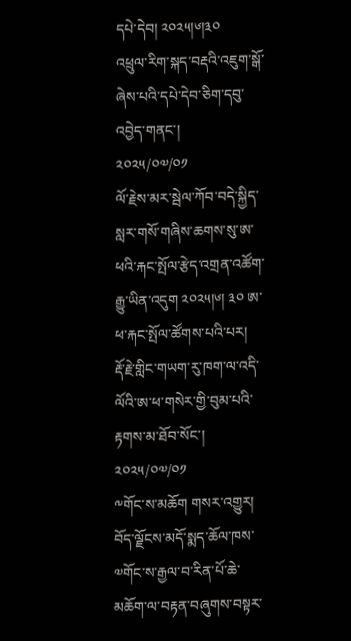དཔེ་དེབ། ༢༠༢༥།༦།༣༠
འཕྲུལ་རིག་སྐད་བརྡའི་འཇུག་སྒོ་ཞེས་པའི་དཔེ་དེབ་ཅིག་དབུ་འབྱེད་གནང་།
༢༠༢༥/༠༧/༠༡
ལོ་རྗེས་མར་སྦེལ་ཀོབ་བདེ་སྐྱིད་སླར་གསོ་གཞིས་ཆགས་སུ་ཨ་ཕའི་རྐང་སྤོལ་རྩེད་འགྲན་འཚོག་རྒྱུ་ཡིན་འདུག ༢༠༢༥།༦། ༣༠ ཨ་ཕ་རྐང་སྤོལ་ཚོགས་པའི་པར།
རྡོ་རྗེ་གླིང་གཡག་རུ་ཁག་ལ་འདི་ལོའི་ཨ་ཕ་གསེར་གྱི་བུམ་པའི་རྟགས་མ་ཐོབ་སོང་།
༢༠༢༥/༠༧/༠༡
༸གོང་ས་མཆོག གསར་འགྱུར།
བོད་ལྗོངས་མདོ་སྨད་ཆོལ་ཁས་༧གོང་ས་རྒྱལ་བ་རིན་པོ་ཆེ་མཆོག་ལ་བརྟན་བཞུགས་བསྟར་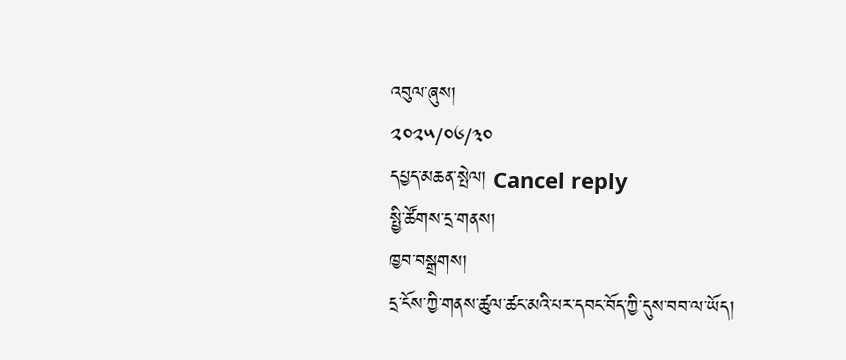འབུལ་ཞུས།
༢༠༢༥/༠༦/༣༠
དཔྱད་མཆན་སྤེལ། Cancel reply
སྤྱི་ཚོགས་དྲ་གནས།
ཁྱབ་བསྒྲགས།
དྲ་ངོས་ཀྱི་གནས་ཚུལ་ཚང་མའི་པར་དབང་བོད་ཀྱི་དུས་བབ་ལ་ཡོད།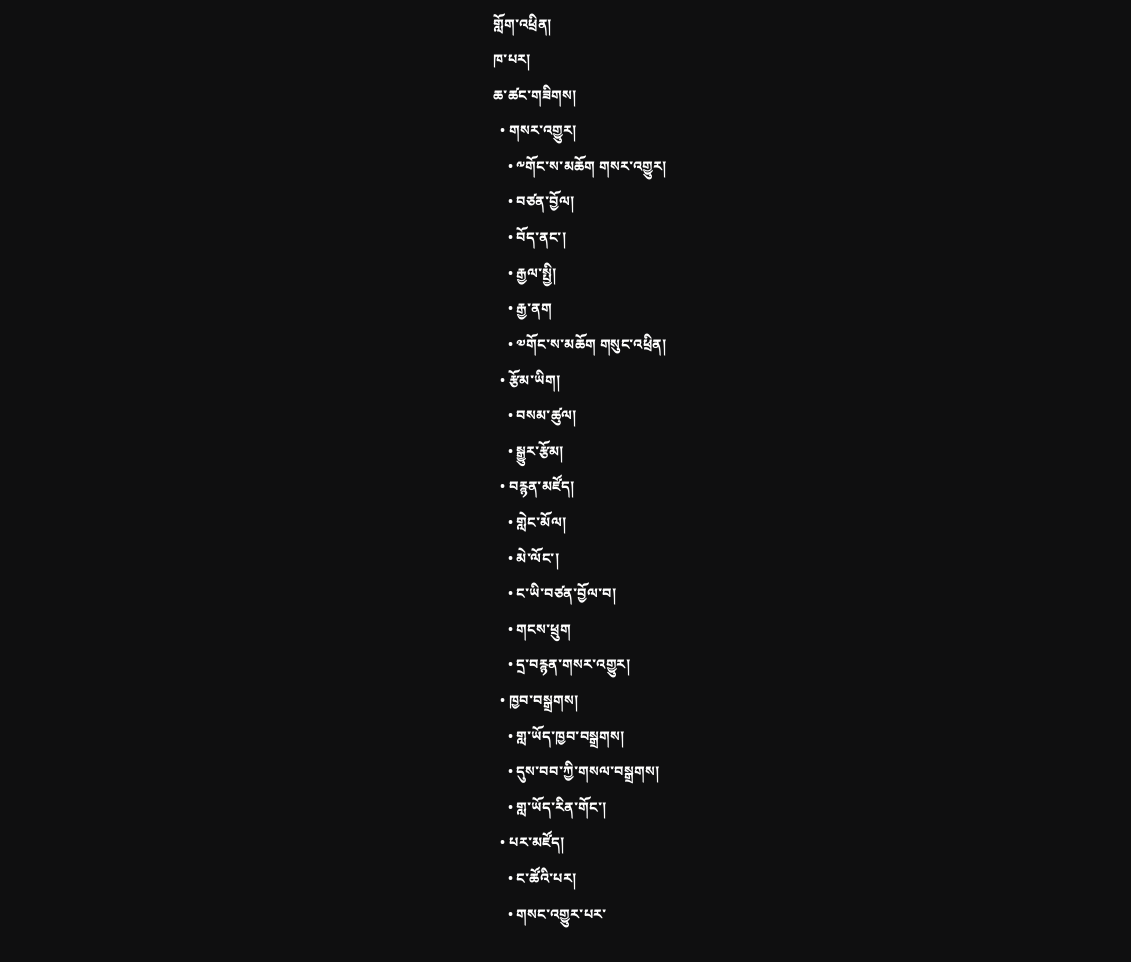གློག་འཕྲིན།
ཁ་པར།
ཆ་ཚང་གཟིགས།
  • གསར་འགྱུར།
    • ༸གོང་ས་མཆོག གསར་འགྱུར།
    • བཙན་བྱོལ།
    • བོད་ནང་།
    • རྒྱལ་སྤྱི།
    • རྒྱ་ནག
    • ༧གོང་ས་མཆོག གསུང་འཕྲིན།
  • རྩོམ་ཡིག།
    • བསམ་ཚུལ།
    • སྒྱུར་རྩོམ།
  • བརྙན་མཛོད།
    • གླེང་མོལ།
    • མེ་ལོང་།
    • ང་ཡི་བཙན་བྱོལ་བ།
    • གངས་ཕྲུག
    • དྲ་བརྙན་གསར་འགྱུར།
  • ཁྱབ་བསྒྲགས།
    • གླ་ཡོད་ཁྱབ་བསྒྲགས།
    • དུས་བབ་ཀྱི་གསལ་བསྒྲགས།
    • གླ་ཡོད་རིན་གོང་།
  • པར་མཛོད།
    • ང་ཚོའི་པར།
    • གསང་འགྱུར་པར་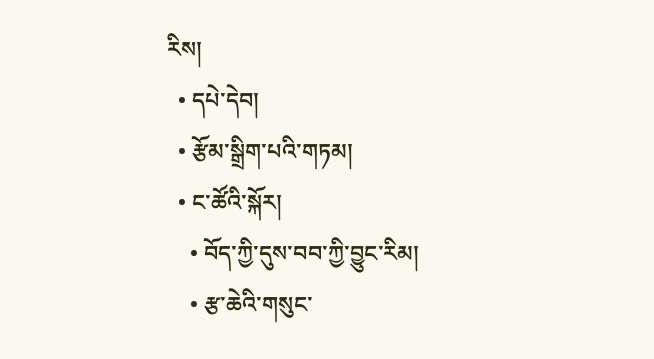རིས།
  • དཔེ་དེབ།
  • རྩོམ་སྒྲིག་པའི་གཏམ།
  • ང་ཚོའི་སྐོར།
    • བོད་ཀྱི་དུས་བབ་ཀྱི་བྱུང་རིམ།
    • རྩ་ཆེའི་གསུང་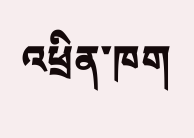འཕྲིན་ཁག